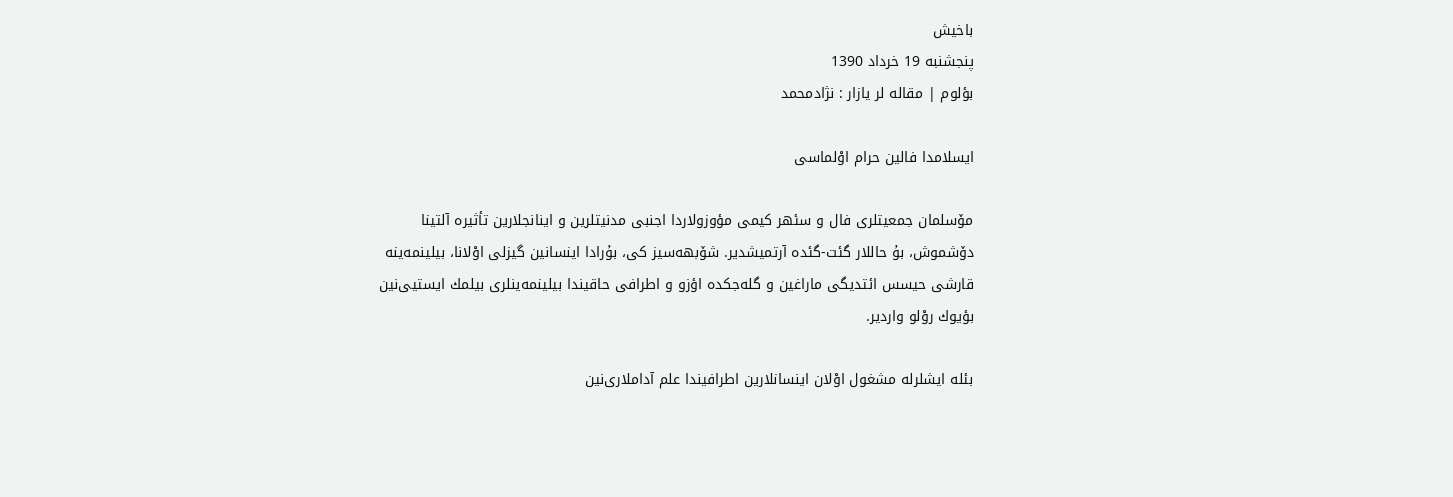باخیش
پنجشنبه 19 خرداد 1390
بؤلوم | مقاله لر یازار : نژادمحمد

ایسلامدا فالین حرام اوْلماسی

مۆسلمان جمعیتلری فال و سئهر كیمی مؤوزولاردا اجنبی مدنیتلرین و اینانجلارین تأثیره آلتینا دۆشموش، بۇ حاللار گئت-گئده آرتمیشدیر. شۆبهه‌سیز كی، بۇرادا اینسانین گیزلی اوْلانا، بیلینمه‌ینه قارشی حیسس ائتدیگی ماراغین و گله‌جكده اؤزو و اطرافی حاقیندا بیلینمه‌ینلری بیلمك ایستیی‌نین بؤیوك روْلو واردیر.

بئله ایشلرله مشغول اوْلان اینسانلارین اطرافیندا علم آداملاری‌نین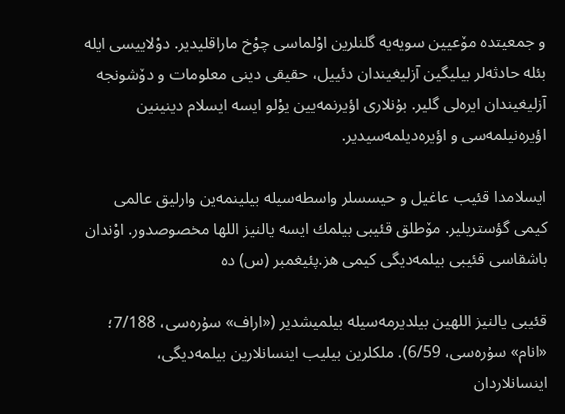و جمعیتده مۆعیین سویه‌یه گلنلرین اوْلماسی چوْخ ماراقلیدیر. دوْلاییسی ایله بئله حادثه‌لر بیلیگین آزلیغیندان دئییل، حقیقی دینی معلومات و دۆشونجه آزلیغیندان ایره‌لی گلیر. بۇنلاری اؤیرنمه‌یین یوْلو ایسه ایسلام دینینین اؤیره‌نیلمه‌سی و اؤیره‌دیلمه‌سیدیر.

ایسلامدا قئیب عاغیل و حیسسلر واسطه‌سیله بیلینمه‌ین وارلیق عالمی كیمی گؤستریلیر. مۆطلق قئیبی بیلمك ایسه یالنیز اللها مخصوصدور. اوْندان باشقاسی قئیبی بیلمه‌دیگی كیمی هز.پئیغمبر (س) ده

قئیبی یالنیز اللهین بیلدیرمه‌سیله بیلمیشدیر («اراف» سۇره‌سی، 7/188؛ «انام» سۇره‌سی، 6/59). ملكلرین بیلیب اینسانلارین بیلمه‌دیگی، اینسانلاردان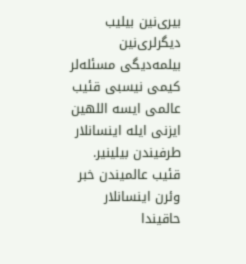بیری‌نین بیلیب دیگرلری‌نین بیلمه‌دیگی مسئله‌لر كیمی نیسبی قئیب عالمی ایسه اللهین ایزنی ایله اینسانلار طرفیندن بیلینیر. قئیب عالمیندن خبر وئرن اینسانلار حاقیندا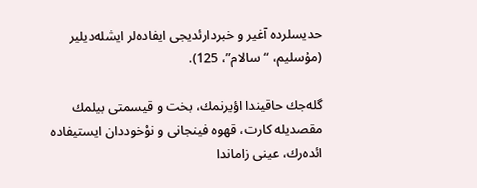حدیسلرده آغیر و خبردارئدیجی ایفاده‌لر ایشله‌دیلیر (مۇسلیم، “سالام”، 125).

گله‌جك حاقیندا اؤیرنمك، بخت و قیسمتی بیلمك مقصدیله كارت، قهوه فینجانی و نوْخوددان ایستیفاده ائده‌رك، عینی زاماندا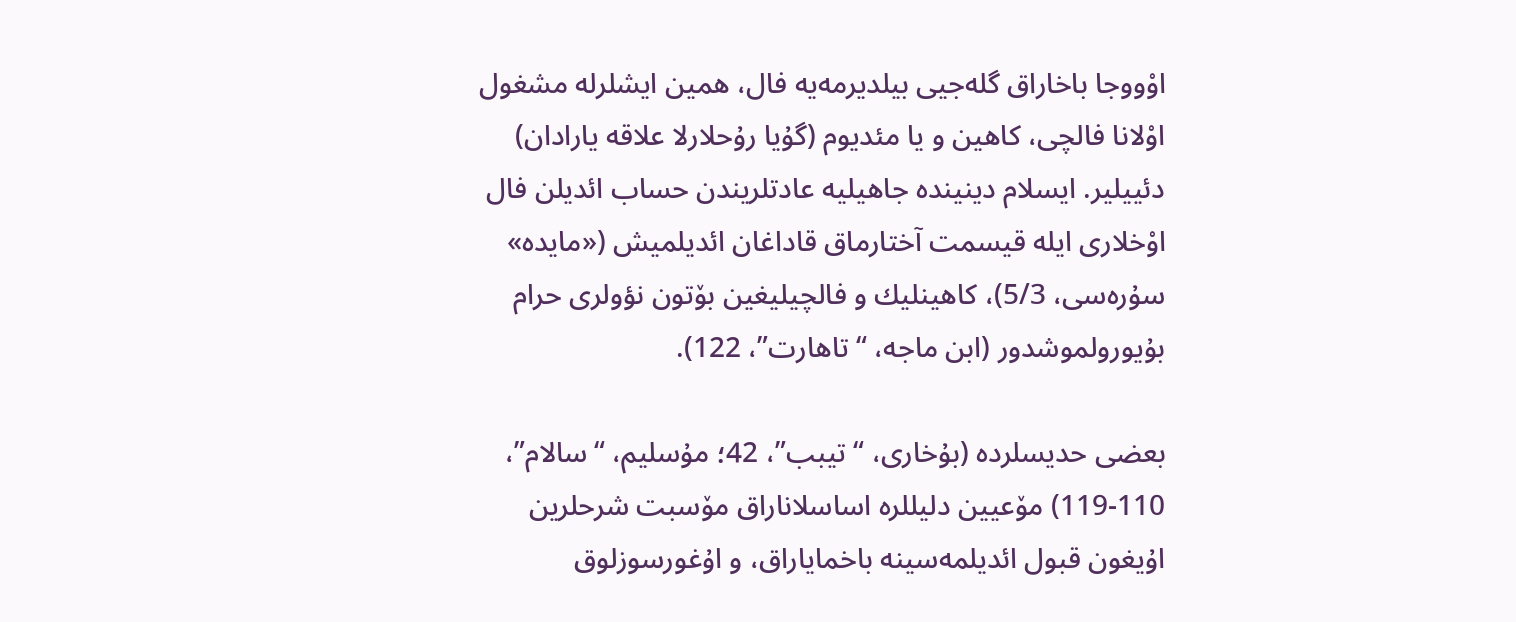اوْووجا باخاراق گله‌جیی بیلدیرمه‌یه فال، همین ایشلرله مشغول اوْلانا فالچی، كاهین و یا مئدیوم (گۇیا رۇحلارلا علاقه‌ یارادان) دئییلیر. ایسلام دینینده جاهیلیه عادتلریندن حساب ائدیلن فال اوْخلاری ایله قیسمت آختارماق قاداغان ائدیلمیش («مایده» سۇره‌سی، 5/3)، كاهینلیك و فالچیلیغین بۆتون نؤولری حرام بۇیورولموشدور (ابن ماجه، “تاهارت”، 122).

بعضی حدیسلرده (بۇخاری، “تیبب”، 42؛ مۇسلیم، “سالام”، 110-119) مۆعیین دلیللره اساسلاناراق مۆسبت شرحلرین اۇیغون قبول ائدیلمه‌سینه باخمایاراق، و اۇغورسوزلوق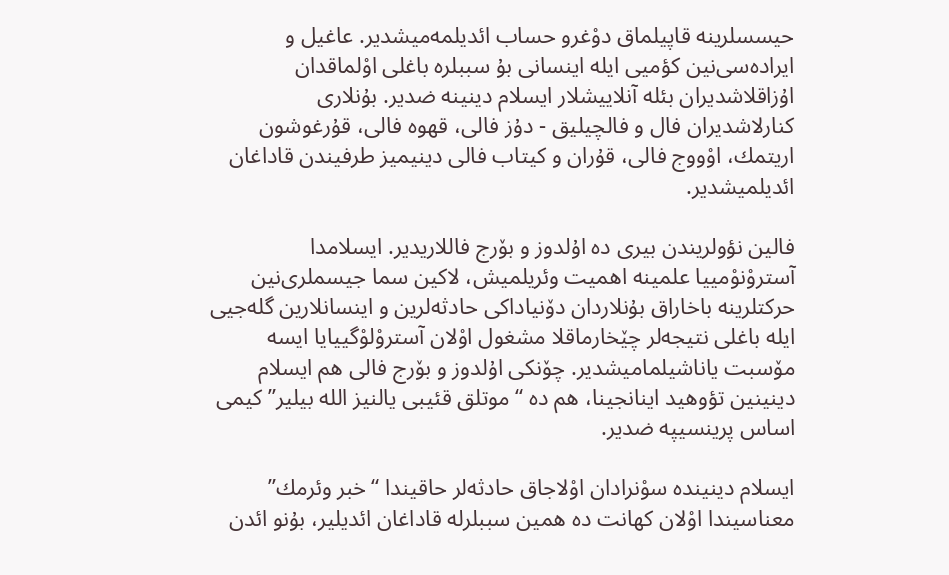حیسسلرینه قاپیلماق دوْغرو حساب ائدیلمه‌میشدیر. عاغیل و ایراده‌سی‌نین كؤمیی ایله اینسانی بۇ سببلره باغلی اوْلماقدان اۇزاقلاشدیران بئله آنلاییشلار ایسلام دینینه ضدیر. بۇنلاری كنارلاشدیران فال و فالچیلیق - دۇز فالی، قهوه فالی، قۇرغوشون اریتمك، اوْووج فالی، قۇران و كیتاب فالی دینیمیز طرفیندن قاداغان ائدیلمیشدیر.

فالین نؤولریندن بیری ده اۇلدوز و بۆرج فاللاریدیر. ایسلامدا آستروْنوْمییا علمینه اهمیت وئریلمیش، لاكین سما جیسملری‌نین حركتلرینه باخاراق بۇنلاردان دۆنیاداكی حادثه‌لرین و اینسانلارین گله‌جیی ایله باغلی نتیجه‌لر چێخارماقلا مشغول اوْلان آستروْلوْگییایا ایسه مۆسبت یاناشیلمامیشدیر. چۆنكی اۇلدوز و بۆرج فالی هم ایسلام دینینین تؤوهید اینانجینا، هم ده “موتلق قئیبی یالنیز الله بیلیر” كیمی اساس پرینسیپه ضدیر.

ایسلام دینینده سوْنرادان اوْلاجاق حادثه‌لر حاقیندا “خبر وئرمك” معناسیندا اوْلان كهانت ده همین سببلرله قاداغان ائدیلیر، بۇنو ائدن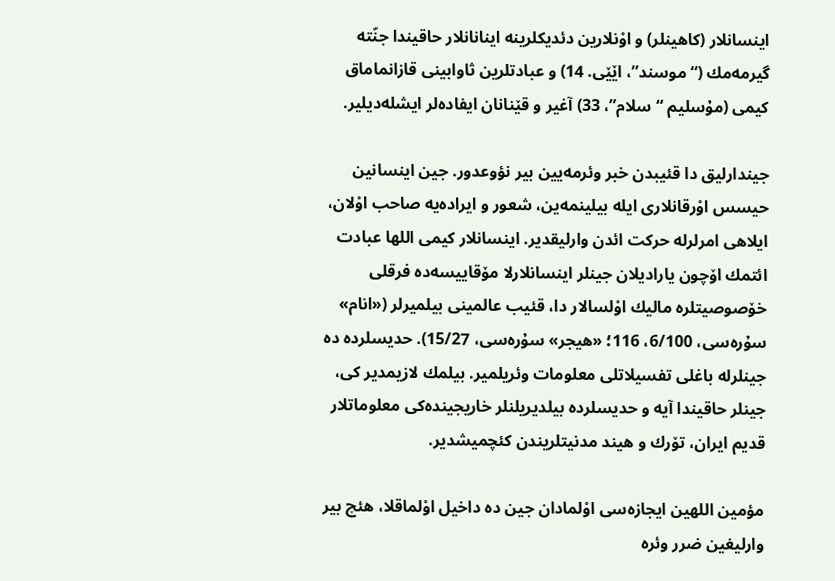اینسانلار (كاهینلر) و اوْنلارین دئدیكلرینه اینانانلار حاقیندا جنّته گیرمه‌مك (“موسند”، اێێی. 14) و عبادتلرین ثاوابینی قازانماماق كیمی (مۇسلیم “سلام”، 33) آغیر و قێنانان ایفاده‌لر ایشله‌دیلیر.

جیندارلیق دا قئیبدن خبر وئرمه‌یین بیر نؤوعدور. جین اینسانین حیسس اوْرقانلاری ایله بیلینمه‌ین، شعور و ایراده‌یه صاحب اوْلان، ایلاهی امرلرله حركت ائدن وارلیقدیر. اینسانلار كیمی اللها عبادت ائتمك اۆچون یارادیلان جینلر اینسانلارلا مۆقاییسه‌ده فرقلی خۆصوصیتلره مالیك اوْلسالار دا، قئیب عالمینی بیلمیرلر («انام» سۇره‌سی، 6/100، 116؛ «هیجر» سۇره‌سی، 15/27). حدیسلرده ده جینلرله باغلی تفسیلاتلی معلومات وئریلمیر. بیلمك لازیمدیر كی، جینلر حاقیندا آیه و حدیسلرده بیلدیریلنلر خاریجینده‌كی معلوماتلار قدیم ایران، تۆرك و هیند مدنیتلریندن كئچمیشدیر.

مؤمین اللهین ایجازه‌سی اوْلمادان جین ده داخیل اوْلماقلا، هئچ بیر وارلیغین ضرر وئره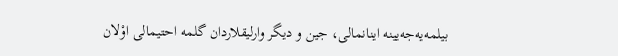بیلمه‌یه‌جه‌یینه اینانمالی، جین و دیگر وارلیقلاردان گلمه احتیمالی اوْلان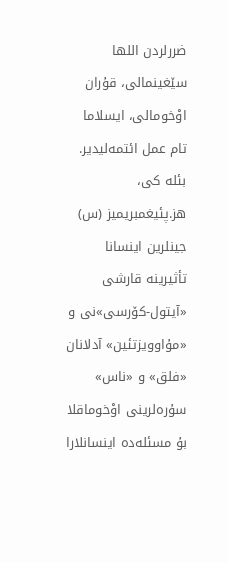ضررلردن اللها سێغینمالی، قۇران اوْخومالی، ایسلاما تام عمل ائتمه‌لیدیر. بئله كی، هز.پئیغمبریمیز (س) جینلرین اینسانا تأثیرینه قارشی «آیتول-كۆرسی»نی و «مۇاوویزتئین» آدلانان «فلق» و «ناس» سۇره‌لرینی اوْخوماقلا بۇ مسئله‌ده اینسانلارا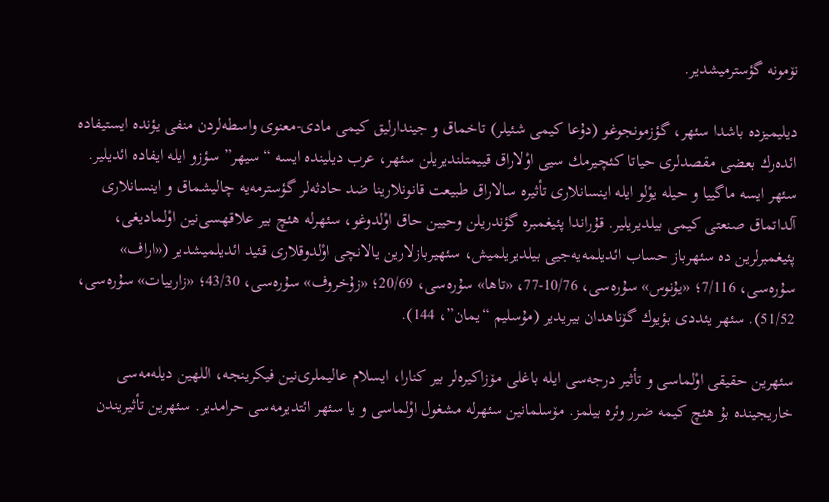نۆمونه گؤسترمیشدیر.

دیلیمیزده باشدا سئهر، گؤزمونجوغو (دۇعا كیمی شئیلر) تاخماق و جیندارلیق كیمی مادی-معنوی واسطه‌لردن منفی یؤنده ایستیفاده ائده‌رك بعضی مقصدلری حیاتا كئچیرمك سیی اوْلاراق قییمتلندیریلن سئهر، عرب دیلینده ایسه “سیهر” سؤزو ایله ایفاده ائدیلیر. سئهر ایسه ماگییا و حیله‌ یوْلو ایله اینسانلاری تأثیره سالاراق طبیعت قانونلارینا ضد حادثه‌لر گؤسترمه‌یه چالیشماق و اینسانلاری آلداتماق صنعتی كیمی بیلدیریلیر. قۇراندا پئیغمبره گؤندریلن وحیین حاق اوْلدوغو، سئهرله هئچ بیر علاقهسی‌نین اوْلمادیغی، پئیغمبرلرین ده سئهرباز حساب ائدیلمه‌یه‌جیی بیلدیریلمیش، سئهیربازلارین یالانچی اوْلدوقلاری قئید ائدیلمیشدیر («اراف» سۇره‌سی، 7/116؛ «یۇنوس» سۇره‌سی، 10/76-77، «تاها» سۇره‌سی، 20/69؛ «زۇخروف» سۇره‌سی، 43/30؛ «زارییات» سۇره‌سی، 51/52). سئهر یئددی بؤیوك گۆناهدان بیریدیر (مۇسلیم “یمان”، 144).

سئهرین حقیقی اوْلماسی و تأثیر درجه‌سی ایله باغلی مۆزاكیره‌لر بیر كنارا، ایسلام عالیملری‌نین فیكرینجه، اللهین دیله‌مه‌سی خاریجینده بۇ هئچ كیمه ضرر وئره بیلمز. مۆسلمانین سئهرله مشغول اوْلماسی و یا سئهر ائتدیرمه‌سی حرامدیر. سئهرین تأثیریندن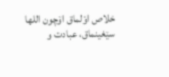خلاص اوْلماق اۆچون اللها سێغینماق، عبادت و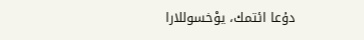دۇعا ائتمك، یوْخسوللارا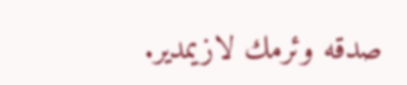صدقه‌ وئرمك لازیمدیر.